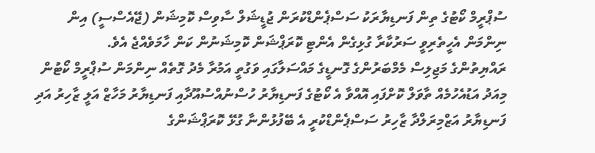ސުޕްރީމް ކޯޓުގެ ތިން ފަނޑިޔާރަކު ސަސްޕެންޑްކުރަން ޖުޑީޝަލް ސާވިސް ކޮމިޝަން (ޖޭއެސްސީ) އިން ނިންމަން އެހީތެރިވީ ސަރުކާރާ ގުޅިގެން އެންޓި ކޮރަޕްޝަން ކޮމިޝަނުން ކަން ހާމަވެއްޖެ އެވެ.
ރައްޔިތުންގެ މަޖިލިސް މެމްބަރުންގެ ގޮނޑީގެ މައްސަލާގައި ވަގުތީ އަމުރާ މެދު ގޮތެއް ނިންމަން ސުޕްރީމް ކޯޓުން މިއަދު އަޑުއެހުމެއް ތާވަލް ކޮށްފައި އޮއްވާ އެ ކޯޓުގެ ފަނޑިޔާރު ހުސްނުއްސުއޫދާއި ފަނޑިޔާރު މަހާޒް އަލީ ޒާހިރު އަދި ފަނޑިޔާރު އަޒްމިރަލްދާ ޒާހިރު ސަސްޕެންޑްކުރީ އެ ބޭފުޅުންނާ ގުޅޭ ކޮރަޕްޝަންގެ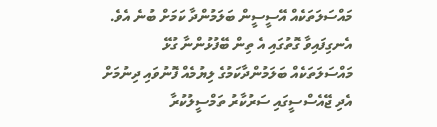މައްސަލަތަކެއް އޭސީސީން ބަލަމުންދާ ކަމަށް ބުނެ އެވެ.
އެނގިފައިވާ ގޮތުގައި އެ ތިން ބޭފުޅުންނާ ގުޅޭ މައްސަލަތަކެއް ބަލަމުންދާކަމުގެ ލިޔުމެއް ފޮނުވައި ދިނުމަށް އެދި ޖޭއެސްސީގައި ސަރުކާރު ތަމްސީލުކުރާ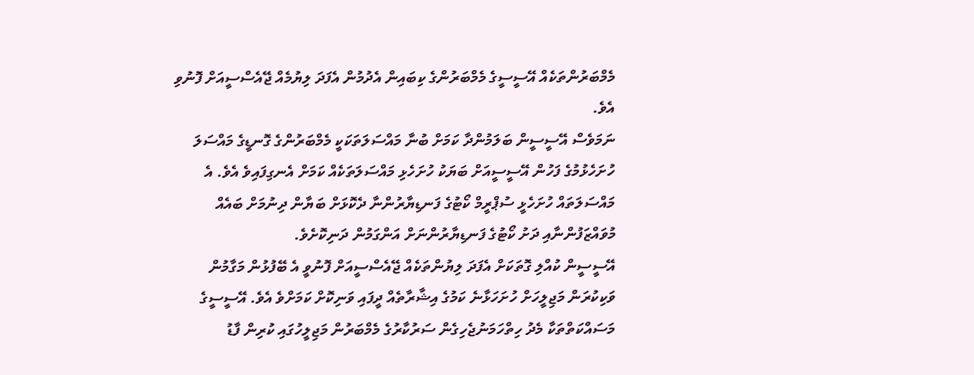މެމްބަރުންތަކެއް އޭސީސީގެ މެމްބަރުންގެ ކިބައިން އެދުމުން އެފަދަ ލިޔުމެއް ޖޭއެސްސީއަށް ފޮނުވި އެވެ.
ނަމަވެސް އޭސީސީން ބަލަމުންދާ ކަމަށް ބުނާ މައްސަލަތަކަކީ މެމްބަރުންގެ ގޮނޑީގެ މައްސަލަ ހުށަހެޅުމުގެ ފަހުން އޭސީސީއަށް ބަޔަކު ހުށަހެޅި މައްސަލަތަކެއް ކަމަށް އެނގިފައިވެ އެވެ. އެ މައްސަލަތައް ހުށަހެޅީ ސުޕްރީމް ކޯޓުގެ ފަނޑިޔާރުންނާ ދެކޮޅަށް ބަޔާން ދިނުމަށް ބައެއް މުވައްޒަފުންނާއި ދަށު ކޯޓުގެ ފަނޑިޔާރުންނަށް އަންގަމުން ދަނިކޮށެވެ.
އޭސީސީން ކުއްލި ގޮތަކަށް އެފަދަ ލިޔުންތަކެއް ޖޭއެސްސީއަށް ފޮނުވީ އެ ބޭފުޅުން މަގާމުން ވަކިކުރަން މަޖިލީހަށް ހުށަހަޅާނެ ކަމުގެ އިޝާރާތެއް ދީފައި ވަނިކޮށް ކަމަށްވެ އެވެ. އޭސީސީގެ މަސައްކަތްތަކާ މެދު ހިތްހަމަނުޖެހިގެން ސަރުކާރުގެ މެމްބަރުން މަޖިލީހުގައި ކުރިން ފާޑު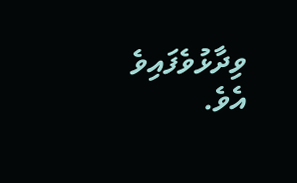ވިދާޅުވެފައިވެ އެވެ.